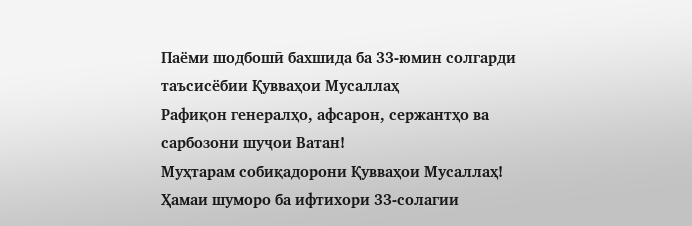Паёми шодбошӣ бахшида ба 33-юмин солгарди таъсисёбии Қувваҳои Мусаллаҳ
Рафиқон генералҳо, афсарон, сержантҳо ва сарбозони шуҷои Ватан!
Муҳтарам собиқадорони Қувваҳои Мусаллаҳ!
Ҳамаи шуморо ба ифтихори 33-солагии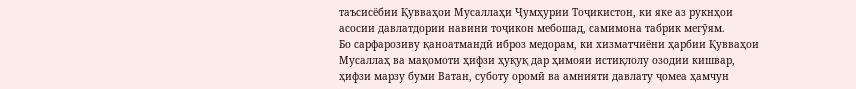таъсисёбии Қувваҳои Мусаллаҳи Ҷумҳурии Тоҷикистон, ки яке аз рукнҳои асосии давлатдории навини тоҷикон мебошад, самимона табрик мегӯям.
Бо сарфарозиву қаноатмандӣ иброз медорам, ки хизматчиёни ҳарбии Қувваҳои Мусаллаҳ ва мақомоти ҳифзи ҳуқуқ дар ҳимояи истиқлолу озодии кишвар, ҳифзи марзу буми Ватан, суботу оромӣ ва амнияти давлату ҷомеа ҳамчун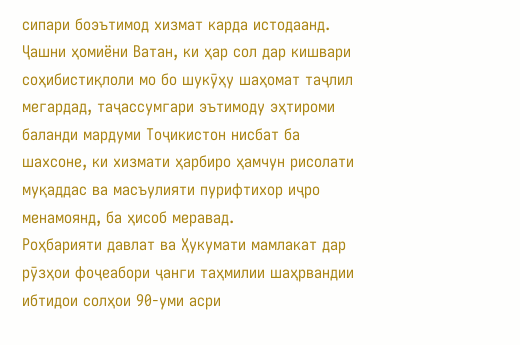сипари боэътимод хизмат карда истодаанд.
Ҷашни ҳомиёни Ватан, ки ҳар сол дар кишвари соҳибистиқлоли мо бо шукӯҳу шаҳомат таҷлил мегардад, таҷассумгари эътимоду эҳтироми баланди мардуми Тоҷикистон нисбат ба шахсоне, ки хизмати ҳарбиро ҳамчун рисолати муқаддас ва масъулияти пурифтихор иҷро менамоянд, ба ҳисоб меравад.
Роҳбарияти давлат ва Ҳукумати мамлакат дар рӯзҳои фоҷеабори ҷанги таҳмилии шаҳрвандии ибтидои солҳои 90-уми асри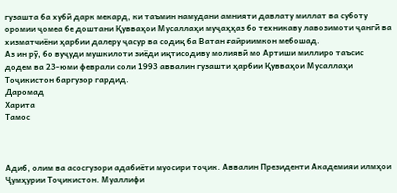гузашта ба хубӣ дарк мекард, ки таъмин намудани амнияти давлату миллат ва суботу оромии ҷомеа бе доштани Қувваҳои Мусаллаҳи муҷаҳҳаз бо техникаву лавозимоти ҷангӣ ва хизматчиёни ҳарбии далеру ҷасур ва содиқ ба Ватан ғайриимкон мебошад.
Аз ин рӯ, бо вуҷуди мушкилоти зиёди иқтисодиву молиявӣ мо Артиши миллиро таъсис додем ва 23-юми феврали соли 1993 аввалин гузашти ҳарбии Қувваҳои Мусаллаҳи Тоҷикистон баргузор гардид.
Даромад
Харита
Тамос



Адиб, олим ва асосгузори адабиёти муосири тоҷик. Аввалин Президенти Академияи илмҳои Ҷумҳурии Тоҷикистон. Муаллифи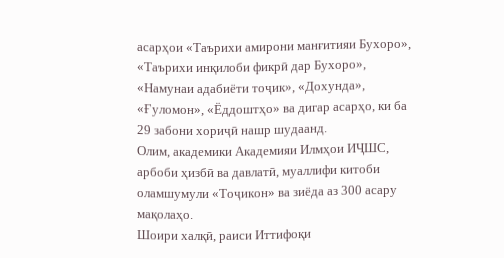асарҳои «Таърихи амирони манғитияи Бухоро», «Таърихи инқилоби фикрӣ дар Бухоро», «Намунаи адабиёти тоҷик», «Дохунда», «Ғуломон», «Ёддоштҳо» ва дигар асарҳо, ки ба 29 забони хориҷӣ нашр шудаанд.
Олим, академики Академияи Илмҳои ИҶШС, арбоби ҳизбӣ ва давлатӣ, муаллифи китоби оламшумули «Тоҷикон» ва зиёда аз 300 асару мақолаҳо.
Шоири халқӣ, раиси Иттифоқи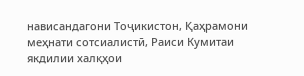нависандагони Тоҷикистон, Қаҳрамони меҳнати сотсиалистӣ, Раиси Кумитаи якдилии халқҳои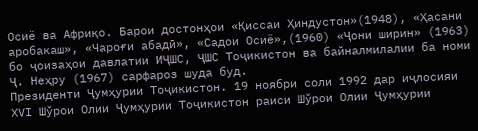Осиё ва Африқо. Барои достонҳои «Қиссаи Ҳиндустон»(1948), «Ҳасани аробакаш», «Чароғи абадӣ», «Садои Осиё»,(1960) «Ҷони ширин» (1963) бо ҷоизаҳои давлатии ИҶШС, ҶШС Тоҷикистон ва байналмилалии ба номи Ҷ. Неҳру (1967) сарфароз шуда буд.
Президенти Ҷумҳурии Тоҷикистон. 19 ноябри соли 1992 дар иҷлосияи XVI Шўрои Олии Ҷумҳурии Тоҷикистон раиси Шўрои Олии Ҷумҳурии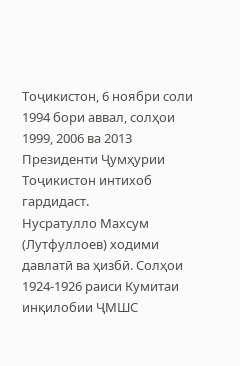Тоҷикистон, 6 ноябри соли 1994 бори аввал, солҳои 1999, 2006 ва 2013 Президенти Ҷумҳурии Тоҷикистон интихоб гардидаст.
Нусратулло Махсум (Лутфуллоев) ходими давлатӣ ва ҳизбӣ. Солҳои 1924-1926 раиси Кумитаи инқилобии ҶМШС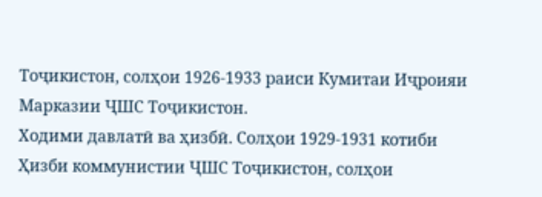Тоҷикистон, солҳои 1926-1933 раиси Кумитаи Иҷроияи Марказии ҶШС Тоҷикистон.
Ходими давлатӣ ва ҳизбӣ. Солҳои 1929-1931 котиби Ҳизби коммунистии ҶШС Тоҷикистон, солҳои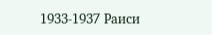1933-1937 Раиси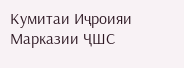Кумитаи Иҷроияи Марказии ҶШС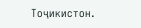Тоҷикистон.